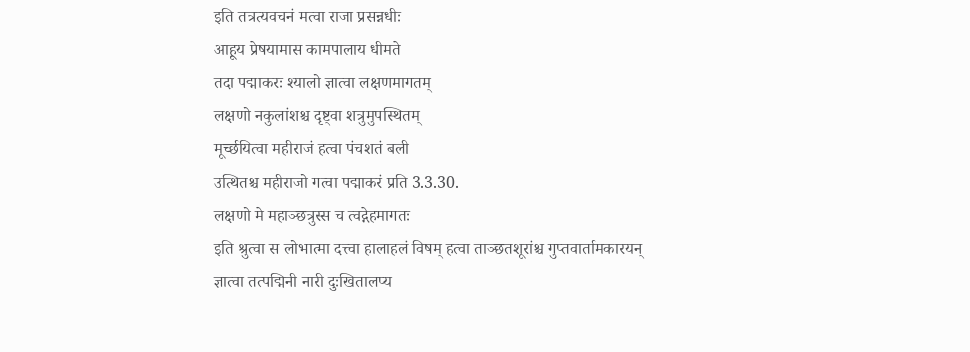इति तत्रत्यवचनं मत्वा राजा प्रसन्नधीः
आहूय प्रेषयामास कामपालाय धीमते
तदा पद्माकरः श्यालो ज्ञात्वा लक्षणमागतम्
लक्षणो नकुलांशश्च दृष्ट्वा शत्रुमुपस्थितम्
मूर्च्छयित्वा महीराजं हत्वा पंचशतं बली
उत्थितश्च महीराजो गत्वा पद्माकरं प्रति 3.3.30.
लक्षणो मे महाञ्छत्रुस्स च त्वद्गेहमागतः
इति श्रुत्वा स लोभात्मा दत्त्वा हालाहलं विषम् हत्वा ताञ्छतशूरांश्च गुप्तवार्तामकारयन्
ज्ञात्वा तत्पद्मिनी नारी दुःखितालप्य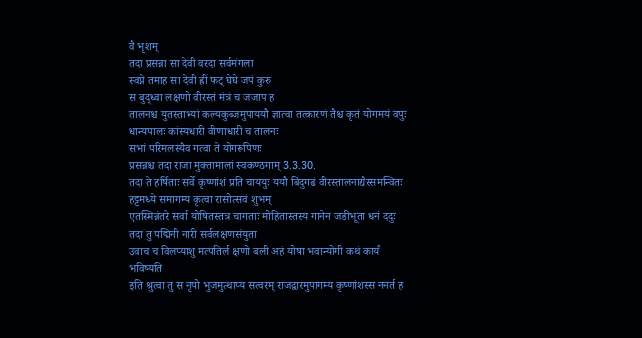वै भृशम्
तदा प्रसन्ना सा देवी वरदा सर्वमंगला
स्वप्ने तमाह सा देवी ह्रीं फट् घेघे जपं कुरु
स बुद्ध्वा लक्षणो वीरस्तं मंत्रं च जजाप ह
तालनश्च युतस्ताभ्यां कल्यकुब्जमुपाययौ ज्ञात्वा तत्कारणं तैश्च कृतं योगमयं वपुः
धान्यपालः कांस्यधारी वीणाधारी च तालनः
सभां परिमलस्यैव गत्वा ते योगरूपिणः
प्रसन्नश्च तदा राजा मुक्तामालां स्वकण्ठगाम् 3.3.30.
तदा ते हर्षिताः सर्वे कृष्णांशं प्रति चाययुः ययौ बिंदुगढं वीरस्तालनाद्यैस्समन्वितः
हट्टमध्ये समागम्य कृत्वा रासोत्सवं शुभम्
एतस्मिन्नंतरे सर्वा योषितस्तत्र चागताः मोहितास्तस्य गानेन जडीभूता धनं ददुः
तदा तु पद्मिनी नारी सर्वलक्षणसंयुता
उवाच च विलप्याशु मत्पतिर्ल क्षणो बली अहं योषा भवान्योगी कथं कार्यं भविष्यति
इति श्रुत्वा तु स नृपो भुजमुत्थाप्य सत्वरम् राजद्वारमुपागम्य कृष्णांशस्स ननर्त ह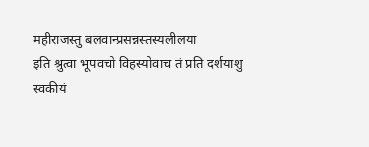महीराजस्तु बलवान्प्रसन्नस्तस्यलीलया
इति श्रुत्वा भूपवचो विहस्योवाच तं प्रति दर्शयाशु स्वकीयं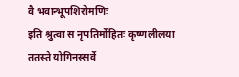वै भवान्भूपशिरोमणिः
इति श्रुत्वा स नृपतिर्मोहितः कृष्णलीलया
ततस्ते योगिनस्सर्वे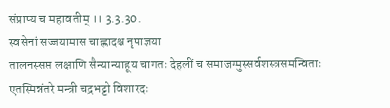संप्राप्य च महावतीम् ।। 3.3.30.
स्वसेनां सज्जयामास चाह्लादश्च नृपाज्ञया
तालनस्सप्त लक्षाणि सैन्यान्याहूय चागतः देहलीं च समाजग्मुस्सर्वशस्त्रसमन्विताः
एतस्मिन्नंतरे मन्त्री चद्रभट्टो विशारदः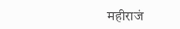महीराजं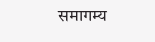समागम्य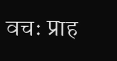वचः प्राह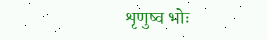शृणुष्व भोः